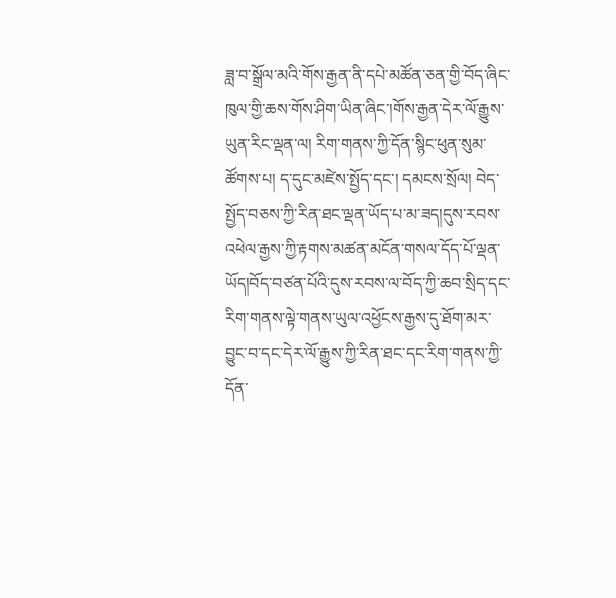ཟླ་བ་སྒྲོལ་མའི་གོས་རྒྱན་ནི་དཔེ་མཚོན་ཅན་གྱི་བོད་ཞིང་ཁུལ་གྱི་ཆས་གོས་ཤིག་ཡིན་ཞིང་།གོས་རྒྱན་དེར་ལོ་རྒྱུས་ཡུན་རིང་ལྡན་ལ། རིག་གནས་ཀྱི་དོན་སྙིང་ཕུན་སུམ་ཚོགས་པ། ད་དུང་མཛེས་སྤྱོད་དང་། དམངས་སྲོལ། བེད་སྤྱོད་བཅས་ཀྱི་རིན་ཐང་ལྡན་ཡོད་པ་མ་ཟད།དུས་རབས་འཕེལ་རྒྱས་ཀྱི་རྟགས་མཚན་མངོན་གསལ་དོད་པོ་ལྡན་ཡོད།བོད་བཙན་པོའི་དུས་རབས་ལ་བོད་ཀྱི་ཆབ་སྲིད་དང་རིག་གནས་ལྟེ་གནས་ཡུལ་འཕྱོངས་རྒྱས་དུ་ཐོག་མར་བྱུང་བ་དང་དེར་ལོ་རྒྱུས་ཀྱི་རིན་ཐང་དང་རིག་གནས་ཀྱི་དོན་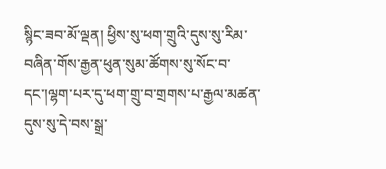སྙིང་ཟབ་མོ་ལྡན། ཕྱིས་སུ་ཕག་གྲུའི་དུས་སུ་རིམ་བཞིན་གོས་རྒྱན་ཕུན་སུམ་ཚོགས་སུ་སོང་བ་དང་།ལྷག་པར་དུ་ཕག་གྲུ་བ་གྲགས་པ་རྒྱལ་མཚན་དུས་སུ་དེ་བས་སྒྲ་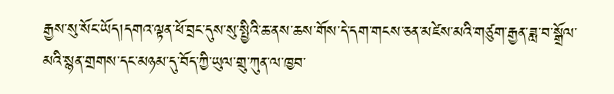རྒྱས་སུ་སོང་ཡོད།དགའ་ལྟན་ཕོ་བྲང་དུས་སུ་སྤྱིའི་ཆ་ནས་ཆས་གོས་དེ་དག་གངས་ཅན་མཛེས་མའི་གཙུག་རྒྱན་ཟླ་བ་སྒྲོལ་མའི་སྙན་གྲགས་དང་མཉམ་དུ་བོད་ཀྱི་ཡུལ་གྲུ་ཀུན་ལ་ཁྱབ་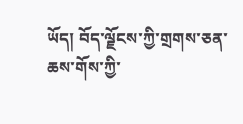ཡོད། བོད་ལྗོངས་ཀྱི་གྲགས་ཅན་ཆས་གོས་ཀྱི་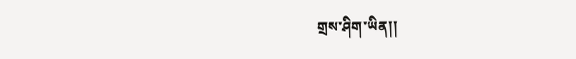གྲས་ཤིག་ཡིན།།